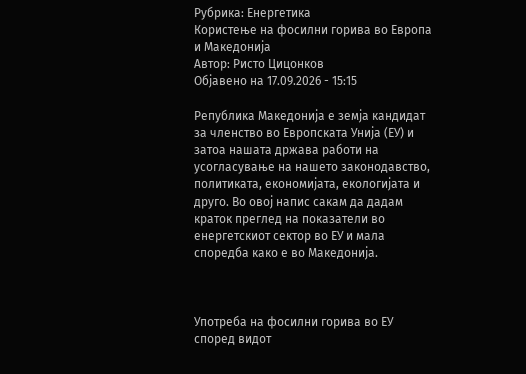Рубрика: Енергетика
Користење на фосилни горива во Европа и Македонија
Автор: Ристо Цицонков
Објавено на 17.09.2026 - 15:15

Република Македонија е земја кандидат за членство во Европската Унија (ЕУ) и затоа нашата држава работи на усогласување на нашето законодавство, политиката, економијата, екологијата и друго. Во овој напис сакам да дадам краток преглед на показатели во енергетскиот сектор во ЕУ и мала споредба како е во Македонија.



Употреба на фосилни горива во ЕУ според видот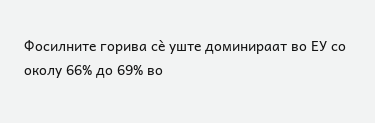Фосилните горива сè уште доминираат во ЕУ со околу 66% до 69% во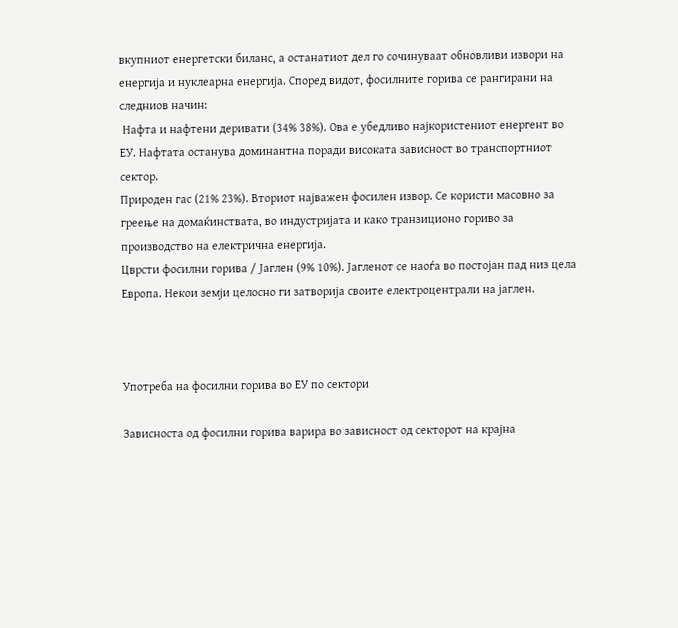вкупниот енергетски биланс, а останатиот дел го сочинуваат обновливи извори на енергија и нуклеарна енергија. Според видот, фосилните горива се рангирани на следниов начин:
 Нафта и нафтени деривати (34% 38%). Ова е убедливо најкористениот енергент во ЕУ. Нафтата останува доминантна поради високата зависност во транспортниот сектор.
Природен гас (21% 23%). Вториот најважен фосилен извор. Се користи масовно за греење на домаќинствата, во индустријата и како транзиционо гориво за производство на електрична енергија.
Цврсти фосилни горива / Јаглен (9% 10%). Јагленот се наоѓа во постојан пад низ цела Европа. Некои земји целосно ги затворија своите електроцентрали на јаглен.



Употреба на фосилни горива во ЕУ по сектори

Зависноста од фосилни горива варира во зависност од секторот на крајна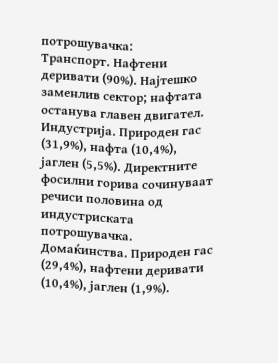потрошувачка:
Транспорт. Нафтени деривати (90%). Најтешко заменлив сектор; нафтата останува главен двигател.
Индустрија. Природен гас (31,9%), нафта (10,4%), јаглен (5,5%). Директните фосилни горива сочинуваат речиси половина од индустриската потрошувачка.
Домаќинства. Природен гас (29,4%), нафтени деривати (10,4%), јаглен (1,9%).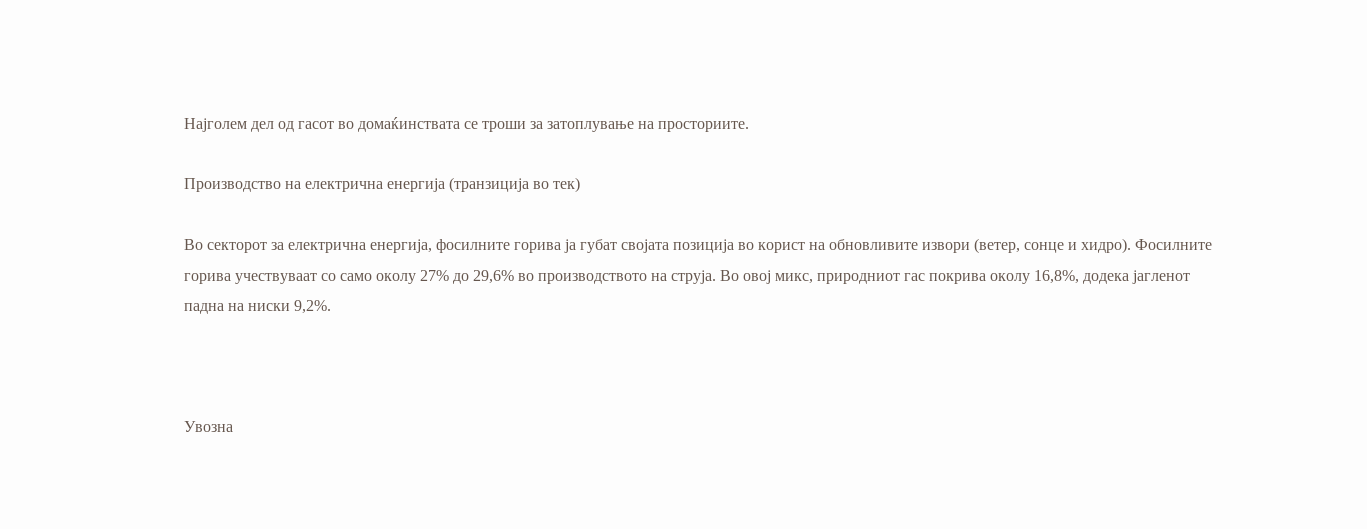Најголем дел од гасот во домаќинствата се троши за затоплување на просториите.

Производство на електрична енергија (транзиција во тек)

Во секторот за електрична енергија, фосилните горива ја губат својата позиција во корист на обновливите извори (ветер, сонце и хидро). Фосилните горива учествуваат со само околу 27% до 29,6% во производството на струја. Во овој микс, природниот гас покрива околу 16,8%, додека јагленот падна на ниски 9,2%.



Увозна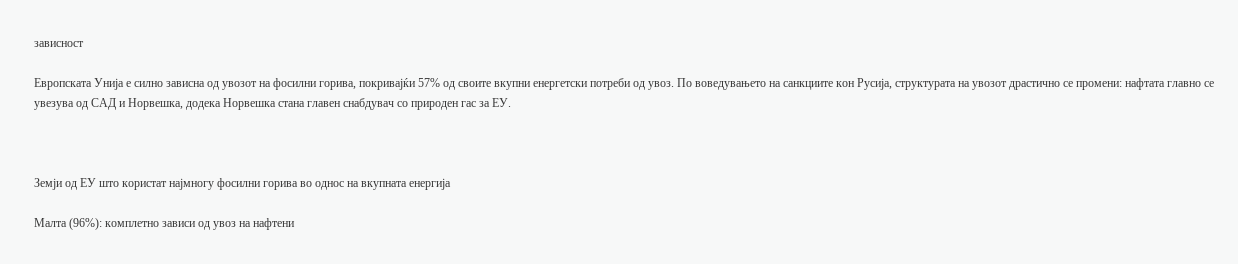зависност

Европската Унија е силно зависна од увозот на фосилни горива, покривајќи 57% од своите вкупни енергетски потреби од увоз. По воведувањето на санкциите кон Русија, структурата на увозот драстично се промени: нафтата главно се увезува од САД и Норвешка, додека Норвешка стана главен снабдувач со природен гас за ЕУ.



Земји од ЕУ што користат најмногу фосилни горива во однос на вкупната енергија

Малта (96%): комплетно зависи од увоз на нафтени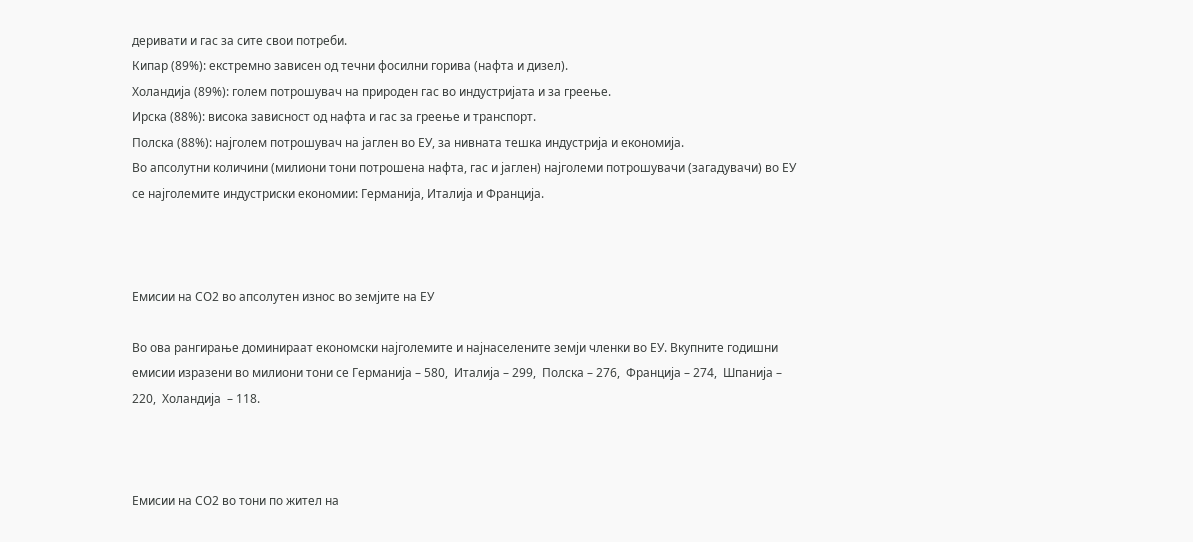деривати и гас за сите свои потреби.
Кипар (89%): екстремно зависен од течни фосилни горива (нафта и дизел).
Холандија (89%): голем потрошувач на природен гас во индустријата и за греење.
Ирска (88%): висока зависност од нафта и гас за греење и транспорт.
Полска (88%): најголем потрошувач на јаглен во ЕУ, за нивната тешка индустрија и економија.
Во апсолутни количини (милиони тони потрошена нафта, гас и јаглен) најголеми потрошувачи (загадувачи) во ЕУ се најголемите индустриски економии: Германија, Италија и Франција.



Емисии на СО2 во апсолутен износ во земјите на ЕУ

Во ова рангирање доминираат економски најголемите и најнаселените земји членки во ЕУ. Вкупните годишни емисии изразени во милиони тони се Германија – 580,  Италија – 299,  Полска – 276,  Франција – 274,  Шпанија – 220,  Холандија  – 118.



Емисии на СО2 во тони по жител на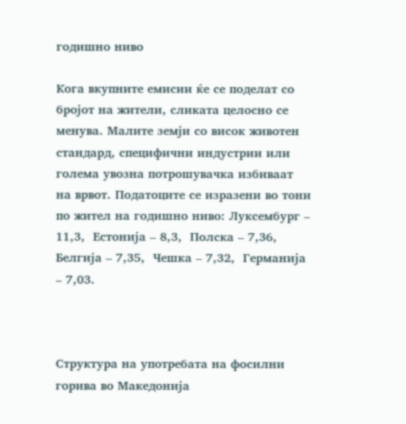годишно ниво

Кога вкупните емисии ќе се поделат со бројот на жители, сликата целосно се менува. Малите земји со висок животен стандард, специфични индустрии или голема увозна потрошувачка избиваат на врвот. Податоците се изразени во тони по жител на годишно ниво: Луксембург – 11,3,  Естонија – 8,3,  Полска – 7,36,  Белгија – 7,35,  Чешка – 7,32,  Германија  – 7,03.



Структура на употребата на фосилни горива во Македонија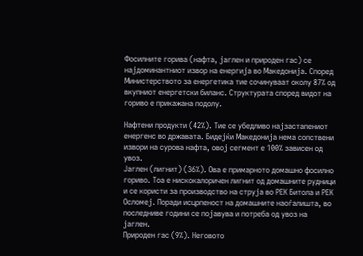Фосилните горива (нафта, јаглен и природен гас) се најдоминантниот извор на енергија во Македонија. Според Министерството за енергетика тие сочинуваат околу 87% од вкупниот енергетски биланс. Структурата според видот на гориво е прикажана подолу.

Нафтени продукти (42%). Тие се убедливо најзастапениот енергенс во државата. Бидејќи Македонија нема сопствени извори на сурова нафта, овој сегмент е 100% зависен од увоз.
Јаглен (лигнит) (36%). Ова е примарното домашно фосилно гориво. Тоа е нискокалоричен лигнит од домашните рудници и се користи за производство на струја во РЕК Битола и РЕК Осломеј. Поради исцрпеност на домашните наоѓалишта, во последниве години се појавува и потреба од увоз на јаглен.
Природен гас (9%). Неговото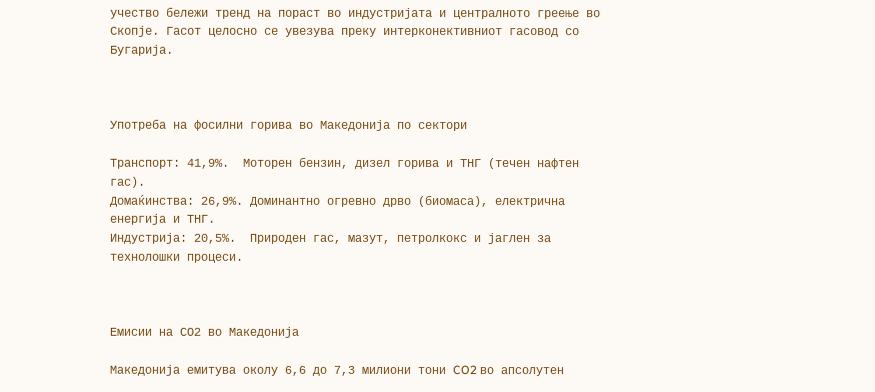учество бележи тренд на пораст во индустријата и централното греење во Скопје. Гасот целосно се увезува преку интерконективниот гасовод со Бугарија.



Употреба на фосилни горива во Македонија по сектори

Транспорт: 41,9%.  Моторен бензин, дизел горива и ТНГ (течен нафтен гас).
Домаќинства: 26,9%. Доминантно огревно дрво (биомаса), електрична енергија и ТНГ.
Индустрија: 20,5%.  Природен гас, мазут, петролкокс и јаглен за технолошки процеси.



Емисии на СО2 во Македонија

Македонија емитува околу 6,6 до 7,3 милиони тони CO2 во апсолутен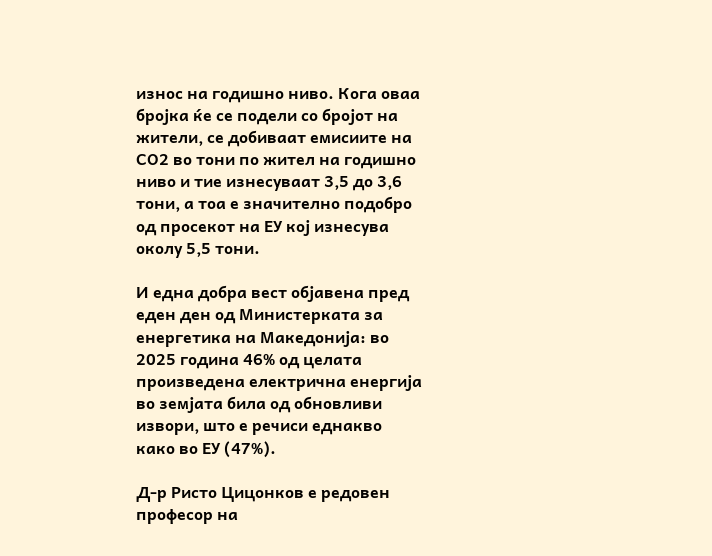износ на годишно ниво. Кога оваа бројка ќе се подели со бројот на жители, се добиваат емисиите на СО2 во тони по жител на годишно ниво и тие изнесуваат 3,5 до 3,6 тони, а тоа е значително подобро од просекот на ЕУ кој изнесува околу 5,5 тони.

И една добра вест објавена пред еден ден од Министерката за енергетика на Македонија: во 2025 година 46% од целата произведена електрична енергија во земјата била од обновливи извори, што е речиси еднакво како во ЕУ (47%).

Д-р Ристо Цицонков е редовен професор на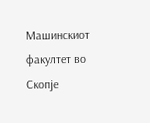Машинскиот факултет во Скопје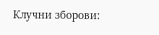Клучни зборови: